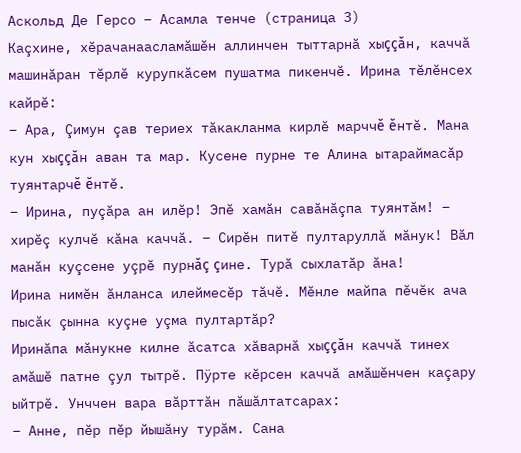Аскольд Де Герсо – Асамла тенче (страница 3)
Каçхине, хĕрачанаасламăшĕн аллинчен тыттарнă хыççăн, каччă машинăран тĕрлĕ курупкăсем пушатма пикенчĕ. Ирина тĕлĕнсех кайрĕ:
– Ара, Çимун çав териех тăкакланма кирлĕ марччĕ ĕнтĕ. Мана кун хыççăн аван та мар. Кусене пурне те Алина ытараймасăр туянтарчĕ ĕнтĕ.
– Ирина, пуçăра ан илĕр! Эпĕ хамăн савăнăçпа туянтăм! – хирĕç кулчĕ кăна каччă. – Сирĕн питĕ пултаруллă мăнук! Вăл манăн куçсене уçрĕ пурнăç çине. Турă сыхлатăр ăна!
Ирина нимĕн ăнланса илеймесĕр тăчĕ. Мĕнле майпа пĕчĕк ача пысăк çынна куçне уçма пултартăр?
Иринăпа мăнукне килне ăсатса хăварнă хыççăн каччă тинех амăшĕ патне çул тытрĕ. Пÿрте кĕрсен каччă амăшĕнчен каçару ыйтрĕ. Унччен вара вăрттăн пăшăлтатсарах:
– Анне, пĕр пĕр йышăну турăм. Сана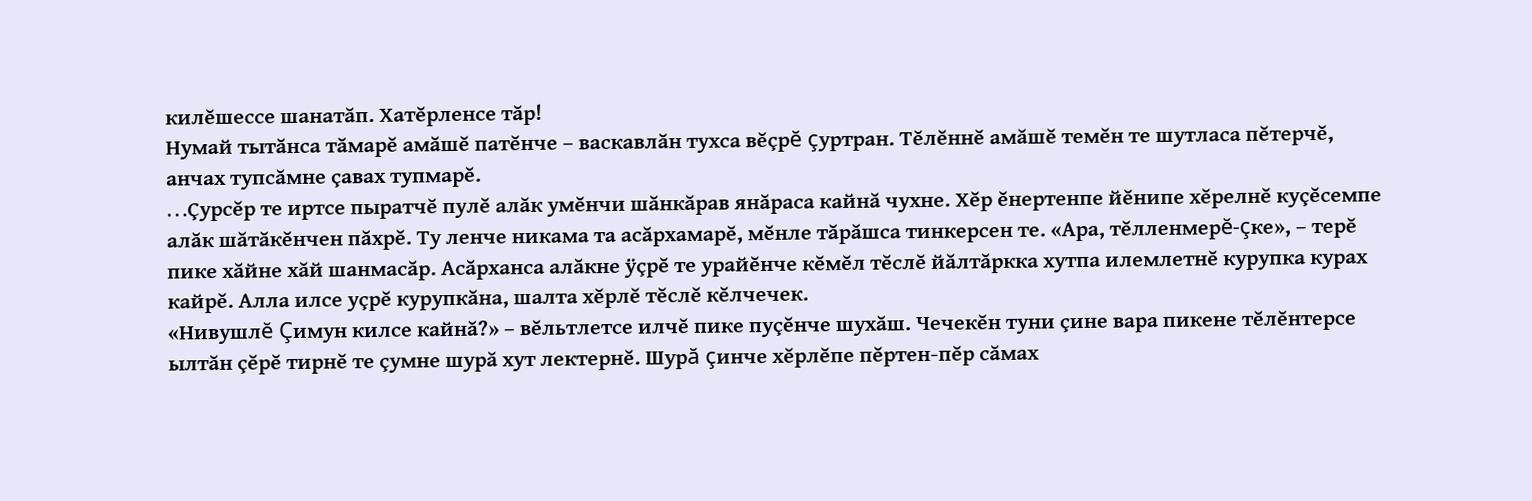килĕшессе шанатăп. Хатĕрленсе тăр!
Нумай тытăнса тăмарĕ амăшĕ патĕнче – васкавлăн тухса вĕçрĕ çуртран. Тĕлĕннĕ амăшĕ темĕн те шутласа пĕтерчĕ, анчах тупсăмне çавах тупмарĕ.
…Çурсĕр те иртсе пыратчĕ пулĕ алăк умĕнчи шăнкăрав янăраса кайнă чухне. Хĕр ĕнертенпе йĕнипе хĕрелнĕ куçĕсемпе алăк шăтăкĕнчен пăхрĕ. Ту ленче никама та асăрхамарĕ, мĕнле тăрăшса тинкерсен те. «Ара, тĕлленмерĕ-çке», – терĕ пике хăйне хăй шанмасăр. Асăрханса алăкне ÿçрĕ те урайĕнче кĕмĕл тĕслĕ йăлтăркка хутпа илемлетнĕ курупка курах кайрĕ. Алла илсе уçрĕ курупкăна, шалта хĕрлĕ тĕслĕ кĕлчечек.
«Нивушлĕ Çимун килсе кайнă?» – вĕльтлетсе илчĕ пике пуçĕнче шухăш. Чечекĕн туни çине вара пикене тĕлĕнтерсе ылтăн çĕрĕ тирнĕ те çумне шурă хут лектернĕ. Шурă çинче хĕрлĕпе пĕртен-пĕр сăмах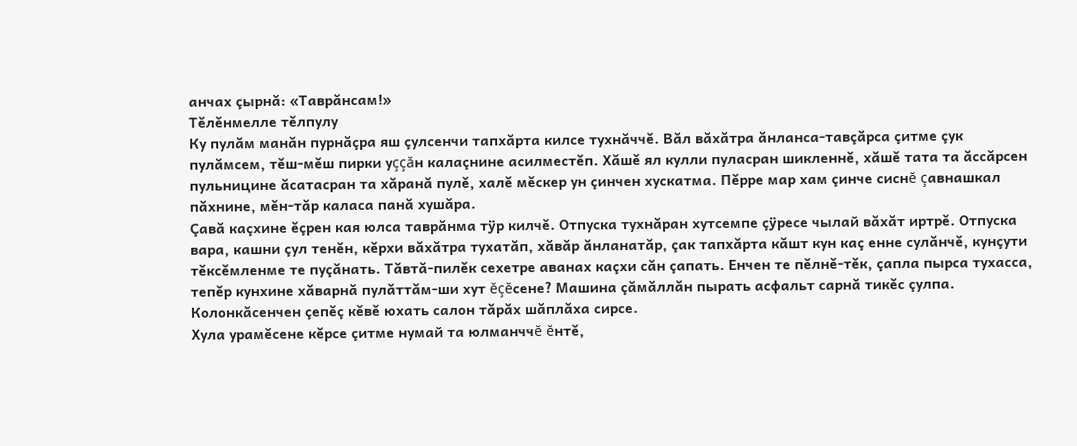анчах çырнă: «Таврăнсам!»
Тĕлĕнмелле тĕлпулу
Ку пулăм манăн пурнăçра яш çулсенчи тапхăрта килсе тухнăччĕ. Вăл вăхăтра ăнланса-тавçăрса çитме çук пулăмсем, тĕш-мĕш пирки уççăн калаçнине асилместĕп. Хăшĕ ял кулли пуласран шикленнĕ, хăшĕ тата та ăссăрсен пульницине ăсатасран та хăранă пулĕ, халĕ мĕскер ун çинчен хускатма. Пĕрре мар хам çинче сиснĕ çавнашкал пăхнине, мĕн-тăр каласа панă хушăра.
Çавă каçхине ĕçрен кая юлса таврăнма тÿр килчĕ. Отпуска тухнăран хутсемпе çÿресе чылай вăхăт иртрĕ. Отпуска вара, кашни çул тенĕн, кĕрхи вăхăтра тухатăп, хăвăр ăнланатăр, çак тапхăрта кăшт кун каç енне сулăнчĕ, кунçути тĕксĕмленме те пуçăнать. Тăвтă-пилĕк сехетре аванах каçхи сăн çапать. Енчен те пĕлнĕ-тĕк, çапла пырса тухасса, тепĕр кунхине хăварнă пулăттăм-ши хут ĕçĕсене? Машина çăмăллăн пырать асфальт сарнă тикĕс çулпа. Колонкăсенчен çепĕç кĕвĕ юхать салон тăрăх шăплăха сирсе.
Хула урамĕсене кĕрсе çитме нумай та юлманччĕ ĕнтĕ,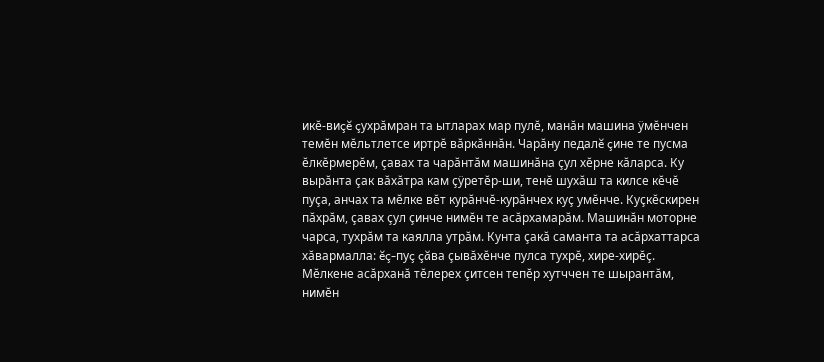икĕ-виçĕ çухрăмран та ытларах мар пулĕ, манăн машина ÿмĕнчен темĕн мĕльтлетсе иртрĕ вăркăннăн. Чарăну педалĕ çине те пусма ĕлкĕрмерĕм, çавах та чарăнтăм машинăна çул хĕрне кăларса. Ку вырăнта çак вăхăтра кам çÿретĕр-ши, тенĕ шухăш та килсе кĕчĕ пуçа, анчах та мĕлке вĕт курăнчĕ-курăнчех куç умĕнче. Куçкĕскирен пăхрăм, çавах çул çинче нимĕн те асăрхамарăм. Машинăн моторне чарса, тухрăм та каялла утрăм. Кунта çакă саманта та асăрхаттарса хăвармалла: ĕç-пуç çăва çывăхĕнче пулса тухрĕ, хире-хирĕç.
Мĕлкене асăрханă тĕлерех çитсен тепĕр хутччен те шырантăм, нимĕн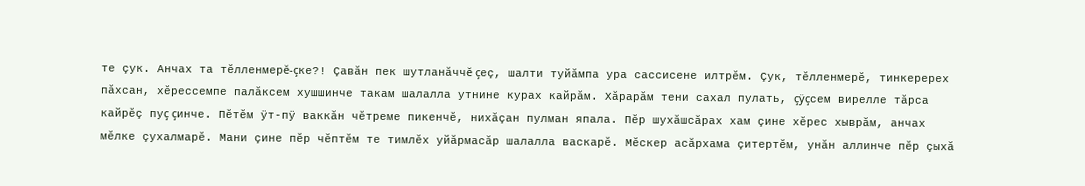те çук. Анчах та тĕлленмерĕ-çке?! Çавăн пек шутланăччĕ çеç, шалти туйăмпа ура сассисене илтрĕм. Çук, тĕлленмерĕ, тинкеререх пăхсан, хĕрессемпе палăксем хушшинче такам шалалла утнине курах кайрăм. Хăрарăм тени сахал пулать, çÿçсем вирелле тăрса кайрĕç пуç çинче. Пĕтĕм ÿт-пÿ ваккăн чĕтреме пикенчĕ, нихăçан пулман япала. Пĕр шухăшсăрах хам çине хĕрес хыврăм, анчах мĕлке çухалмарĕ. Мани çине пĕр чĕптĕм те тимлĕх уйăрмасăр шалалла васкарĕ. Мĕскер асăрхама çитертĕм, унăн аллинче пĕр çыхă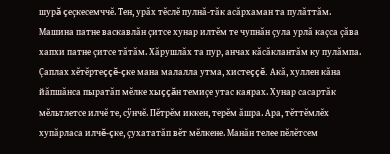шурă çеçкесемччĕ. Тен, урăх тĕслĕ пулнă-тăк асăрхаман та пулăттăм.
Машина патне васкавлăн çитсе хунар илтĕм те чупнăн çула урлă каçса çăва хапхи патне çитсе тăтăм. Хăрушлăх та пур, анчах кăсăклантăм ку пулăмпа. Çаплах хĕтĕртеççĕ-çке мана малалла утма, хистеççĕ. Акă, хуллен кăна йăпшăнса пыратăп мĕлке хыççăн темиçе утас каярах. Хунар сасартăк мĕльтлетсе илчĕ те, сÿнчĕ. Пĕтрĕм иккен, терĕм ăшра. Ара, тĕттĕмлĕх хупăрласа илчĕ-çке, çухататăп вĕт мĕлкене. Манăн телее пĕлĕтсем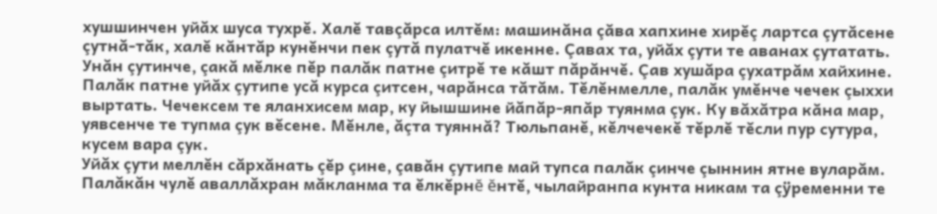хушшинчен уйăх шуса тухрĕ. Халĕ тавçăрса илтĕм: машинăна çăва хапхине хирĕç лартса çутăсене çутнă-тăк, халĕ кăнтăр кунĕнчи пек çутă пулатчĕ икенне. Çавах та, уйăх çути те аванах çутатать. Унăн çутинче, çакă мĕлке пĕр палăк патне çитрĕ те кăшт пăрăнчĕ. Çав хушăра çухатрăм хайхине.
Палăк патне уйăх çутипе усă курса çитсен, чарăнса тăтăм. Тĕлĕнмелле, палăк умĕнче чечек çыххи выртать. Чечексем те яланхисем мар, ку йышшине йăпăр-япăр туянма çук. Ку вăхăтра кăна мар, уявсенче те тупма çук вĕсене. Мĕнле, ăçта туяннă? Тюльпанĕ, кĕлчечекĕ тĕрлĕ тĕсли пур сутура, кусем вара çук.
Уйăх çути меллĕн сăрхăнать çĕр çине, çавăн çутипе май тупса палăк çинче çыннин ятне вуларăм. Палăкăн чулĕ аваллăхран мăкланма та ĕлкĕрнĕ ĕнтĕ, чылайранпа кунта никам та çÿременни те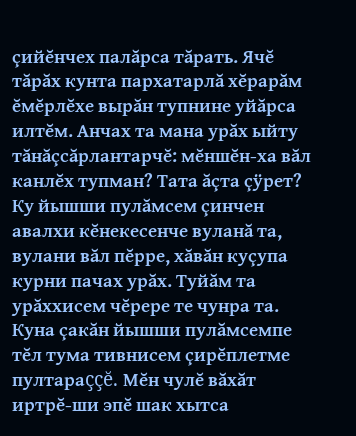çийĕнчех палăрса тăрать. Ячĕ тăрăх кунта пархатарлă хĕрарăм ĕмĕрлĕхе вырăн тупнине уйăрса илтĕм. Анчах та мана урăх ыйту тăнăçсăрлантарчĕ: мĕншĕн-ха вăл канлĕх тупман? Тата ăçта çÿрет?
Ку йышши пулăмсем çинчен авалхи кĕнекесенче вуланă та, вулани вăл пĕрре, хăвăн куçупа курни пачах урăх. Туйăм та урăххисем чĕрере те чунра та. Куна çакăн йышши пулăмсемпе тĕл тума тивнисем çирĕплетме пултараççĕ. Мĕн чулĕ вăхăт иртрĕ-ши эпĕ шак хытса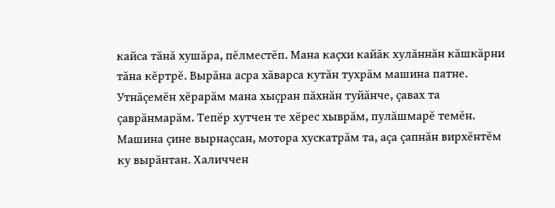кайса тăнă хушăра, пĕлместĕп. Мана каçхи кайăк хулăннăн кăшкăрни тăна кĕртрĕ. Вырăна асра хăварса кутăн тухрăм машина патне. Утнăçемĕн хĕрарăм мана хыçран пăхнăн туйăнче, çавах та çаврăнмарăм. Тепĕр хутчен те хĕрес хыврăм, пулăшмарĕ темĕн.
Машина çине вырнаçсан, мотора хускатрăм та, аçа çапнăн вирхĕнтĕм ку вырăнтан. Халиччен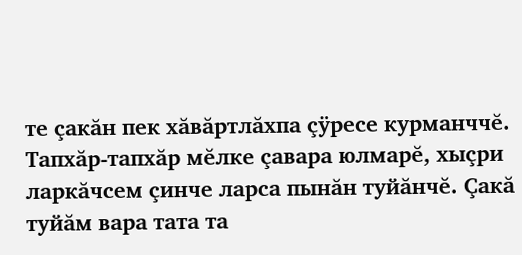те çакăн пек хăвăртлăхпа çÿресе курманччĕ. Тапхăр-тапхăр мĕлке çавара юлмарĕ, хыçри ларкăчсем çинче ларса пынăн туйăнчĕ. Çакă туйăм вара тата та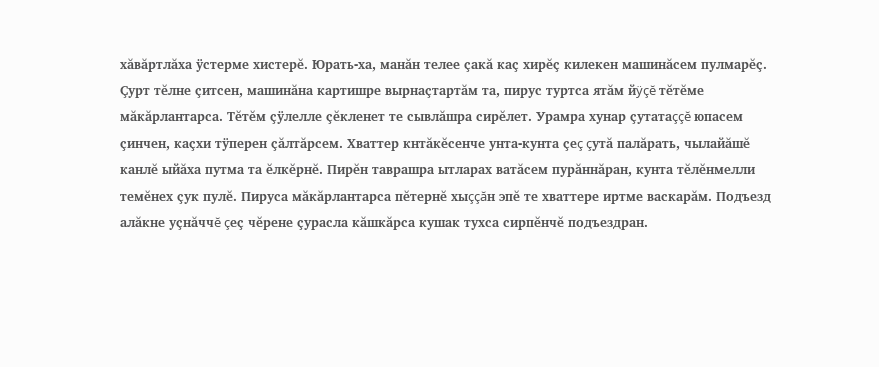хăвăртлăха ÿстерме хистерĕ. Юрать-ха, манăн телее çакă каç хирĕç килекен машинăсем пулмарĕç.
Çурт тĕлне çитсен, машинăна картишре вырнаçтартăм та, пирус туртса ятăм йÿçĕ тĕтĕме мăкăрлантарса. Тĕтĕм çÿлелле çĕкленет те сывлăшра сирĕлет. Урамра хунар çутатаççĕ юпасем çинчен, каçхи тÿперен çăлтăрсем. Хваттер кнтăкĕсенче унта-кунта çеç çутă палăрать, чылайăшĕ канлĕ ыйăха путма та ĕлкĕрнĕ. Пирĕн таврашра ытларах ватăсем пурăннăран, кунта тĕлĕнмелли темĕнех çук пулĕ. Пируса мăкăрлантарса пĕтернĕ хыççăн эпĕ те хваттере иртме васкарăм. Подъезд алăкне уçнăччĕ çеç чĕрене çурасла кăшкăрса кушак тухса сирпĕнчĕ подъездран.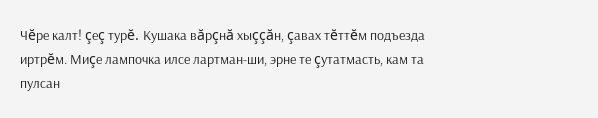Чĕре калт! çеç турĕ. Кушака вăрçнă хыççăн, çавах тĕттĕм подъезда иртрĕм. Миçе лампочка илсе лартман-ши, эрне те çутатмасть, кам та пулсан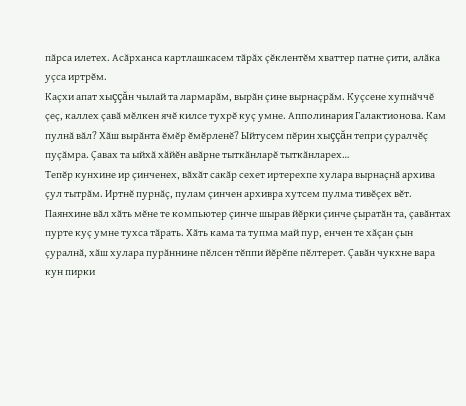пăрса илетех. Асăрханса картлашкасем тăрăх çĕклентĕм хваттер патне çити, алăка уçса иртрĕм.
Каçхи апат хыççăн чылай та лармарăм, вырăн çине вырнаçрăм. Куçсене хупнăччĕ çеç, каллех çавă мĕлкен ячĕ килсе тухрĕ куç умне. Апполинария Галактионова. Кам пулнă вăл? Хăш вырăнта ĕмĕр ĕмĕрленĕ? Ыйтусем пĕрин хыççăн тепри çуралчĕç пуçăмра. Çавах та ыйхă хăйĕн авăрне тыткăнларĕ тыткăнларех…
Тепĕр кунхине ир çинченех, вăхăт сакăр сехет иртерехпе хулара вырнаçнă архива çул тытрăм. Иртнĕ пурнăç, пулам çинчен архивра хутсем пулма тивĕçех вĕт. Паянхине вăл хăть мĕне те компьютер çинче шырав йĕрки çинче çыратăн та, çавăнтах пурте куç умне тухса тăрать. Хăть кама та тупма май пур, енчен те хăçан çын çуралнă, хăш хулара пурăннине пĕлсен тĕппи йĕрĕпе пĕлтерет. Çавăн чукхне вара кун пирки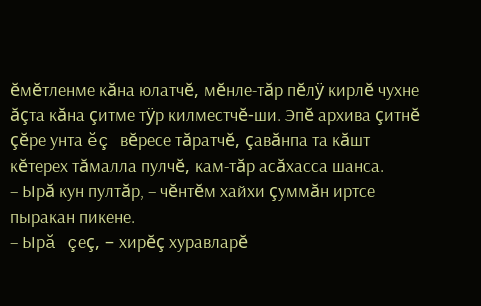ĕмĕтленме кăна юлатчĕ, мĕнле-тăр пĕлÿ кирлĕ чухне ăçта кăна çитме тÿр килместчĕ-ши. Эпĕ архива çитнĕ çĕре унта ĕç вĕресе тăратчĕ, çавăнпа та кăшт кĕтерех тăмалла пулчĕ, кам-тăр асăхасса шанса.
– Ырă кун пултăр, – чĕнтĕм хайхи çуммăн иртсе пыракан пикене.
– Ырă çеç, – хирĕç хуравларĕ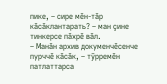пике, – сире мĕн-тăр кăсăклантарать? – ман çине тинкерсе пăхрĕ вăл.
– Манăн архив докуменчĕсенче пурччĕ кăсăк, – тÿрремĕн патлаттарса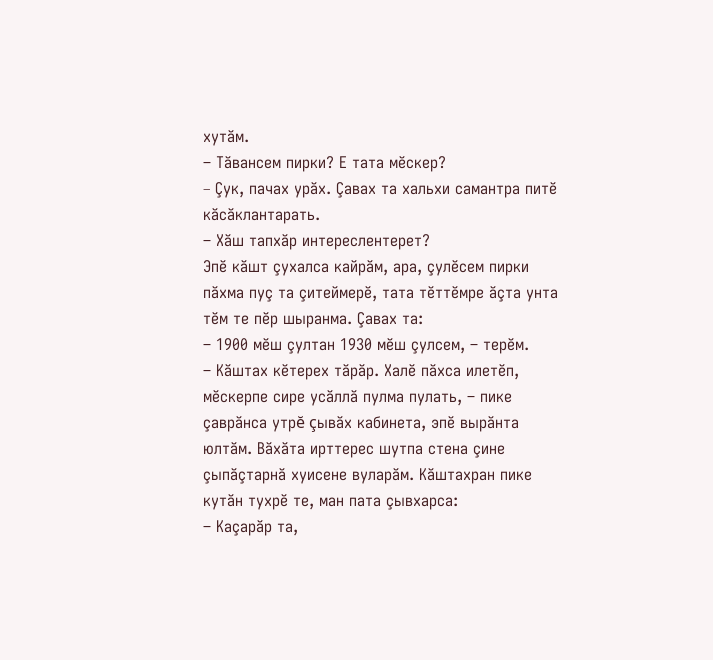хутăм.
– Тăвансем пирки? Е тата мĕскер?
– Çук, пачах урăх. Çавах та хальхи самантра питĕ кăсăклантарать.
– Хăш тапхăр интереслентерет?
Эпĕ кăшт çухалса кайрăм, ара, çулĕсем пирки пăхма пуç та çитеймерĕ, тата тĕттĕмре ăçта унта тĕм те пĕр шыранма. Çавах та:
– 1900 мĕш çултан 1930 мĕш çулсем, – терĕм.
– Кăштах кĕтерех тăрăр. Халĕ пăхса илетĕп, мĕскерпе сире усăллă пулма пулать, – пике çаврăнса утрĕ çывăх кабинета, эпĕ вырăнта юлтăм. Вăхăта ирттерес шутпа стена çине çыпăçтарнă хуисене вуларăм. Кăштахран пике кутăн тухрĕ те, ман пата çывхарса:
– Каçарăр та,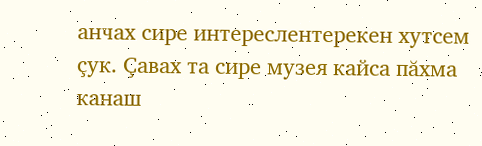анчах сире интереслентерекен хутсем çук. Çавах та сире музея кайса пăхма канаш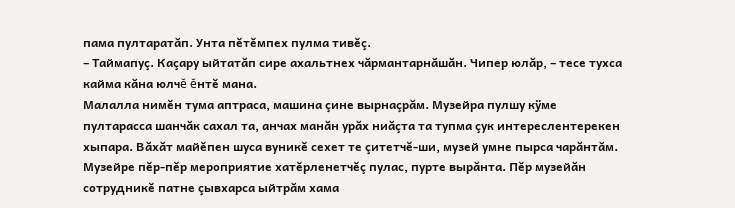пама пултаратăп. Унта пĕтĕмпех пулма тивĕç.
– Таймапуç. Каçару ыйтатăп сире ахальтнех чăрмантарнăшăн. Чипер юлăр, – тесе тухса кайма кăна юлчĕ ĕнтĕ мана.
Малалла нимĕн тума аптраса, машина çине вырнаçрăм. Музейра пулшу кÿме пултарасса шанчăк сахал та, анчах манăн урăх ниăçта та тупма çук интереслентерекен хыпара. Вăхăт майĕпен шуса вуникĕ сехет те çитетчĕ-ши, музей умне пырса чарăнтăм. Музейре пĕр-пĕр мероприятие хатĕрленетчĕç пулас, пурте вырăнта. Пĕр музейăн сотрудникĕ патне çывхарса ыйтрăм хама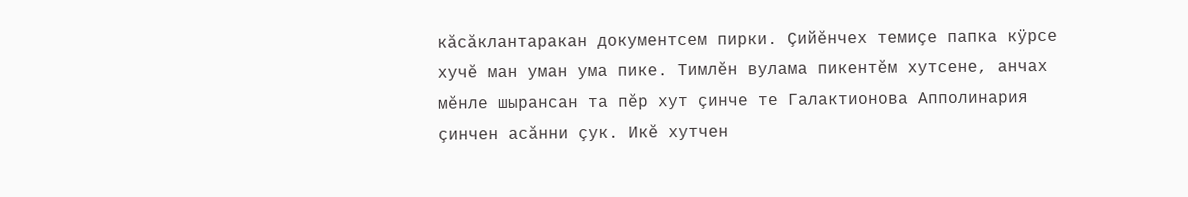кăсăклантаракан документсем пирки. Çийĕнчех темиçе папка кÿрсе хучĕ ман уман ума пике. Тимлĕн вулама пикентĕм хутсене, анчах мĕнле шырансан та пĕр хут çинче те Галактионова Апполинария çинчен асăнни çук. Икĕ хутчен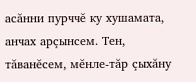асăнни пурччĕ ку хушамата, анчах арçынсем. Тен, тăванĕсем, мĕнле-тăр çыхăну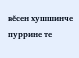вĕсен хушшинче пуррине те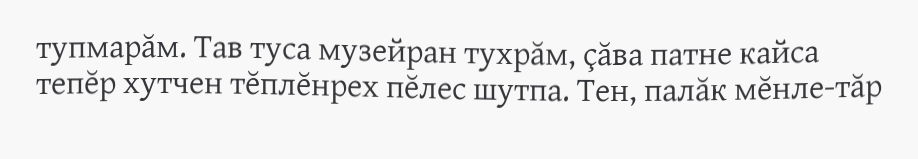тупмарăм. Тав туса музейран тухрăм, çăва патне кайса тепĕр хутчен тĕплĕнрех пĕлес шутпа. Тен, палăк мĕнле-тăр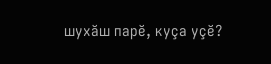шухăш парĕ, куçа уçĕ?